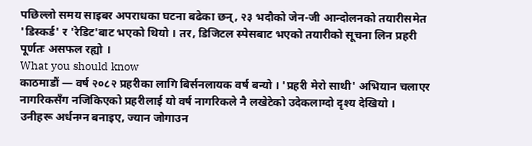पछिल्लो समय साइबर अपराधका घटना बढेका छन्, २३ भदौको जेन-जी आन्दोलनको तयारीसमेत 'डिस्कर्ड' र 'रेडिट'बाट भएको थियो । तर, डिजिटल स्पेसबाट भएको तयारीको सूचना लिन प्रहरी पूर्णतः असफल रह्यो ।
What you should know
काठमाडौं — वर्ष २०८२ प्रहरीका लागि बिर्सनलायक वर्ष बन्यो । 'प्रहरी मेरो साथी' अभियान चलाएर नागरिकसँग नजिकिएको प्रहरीलाई यो वर्ष नागरिकले नै लखेटेको उदेकलाग्दो दृश्य देखियो ।
उनीहरू अर्धनग्न बनाइए, ज्यान जोगाउन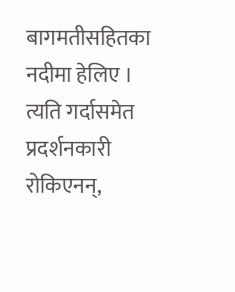बागमतीसहितका नदीमा हेलिए । त्यति गर्दासमेत प्रदर्शनकारी रोकिएनन्,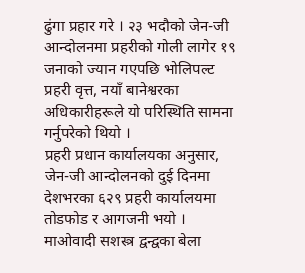ढुंगा प्रहार गरे । २३ भदौको जेन-जी आन्दोलनमा प्रहरीको गोली लागेर १९ जनाको ज्यान गएपछि भोलिपल्ट प्रहरी वृत्त, नयाँ बानेश्वरका अधिकारीहरूले यो परिस्थिति सामना गर्नुपरेको थियो ।
प्रहरी प्रधान कार्यालयका अनुसार, जेन-जी आन्दोलनको दुई दिनमा देशभरका ६२९ प्रहरी कार्यालयमा तोडफोड र आगजनी भयो । माओवादी सशस्त्र द्वन्द्वका बेला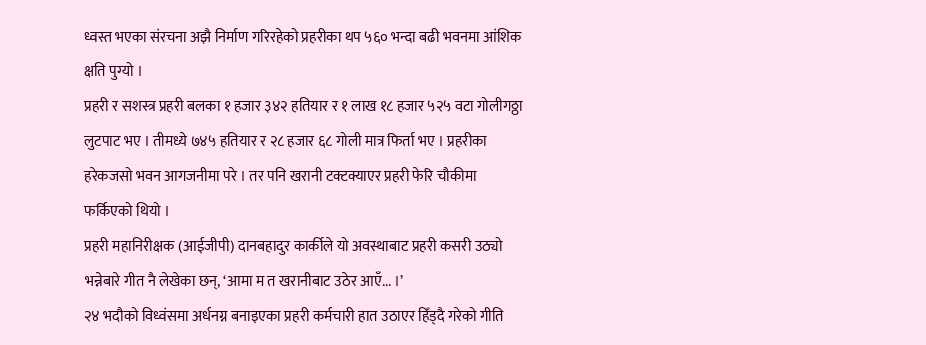ध्वस्त भएका संरचना अझै निर्माण गरिरहेको प्रहरीका थप ५६० भन्दा बढी भवनमा आंशिक क्षति पुग्यो ।
प्रहरी र सशस्त्र प्रहरी बलका १ हजार ३४२ हतियार र १ लाख १८ हजार ५२५ वटा गोलीगठ्ठा लुटपाट भए । तीमध्ये ७४५ हतियार र २८ हजार ६८ गोली मात्र फिर्ता भए । प्रहरीका हरेकजसो भवन आगजनीमा परे । तर पनि खरानी टक्टक्याएर प्रहरी फेरि चौकीमा फर्किएको थियो ।
प्रहरी महानिरीक्षक (आईजीपी) दानबहादुर कार्कीले यो अवस्थाबाट प्रहरी कसरी उठ्यो भन्नेबारे गीत नै लेखेका छन्, ‘आमा म त खरानीबाट उठेर आएँ... ।’
२४ भदौको विध्वंसमा अर्धनग्न बनाइएका प्रहरी कर्मचारी हात उठाएर हिँड्दै गरेको गीति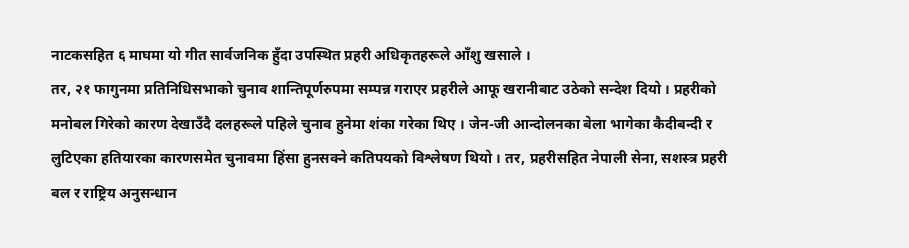नाटकसहित ६ माघमा यो गीत सार्वजनिक हुँदा उपस्थित प्रहरी अधिकृतहरूले आँशु खसाले ।
तर, २१ फागुनमा प्रतिनिधिसभाको चुनाव शान्तिपूर्णरुपमा सम्पन्न गराएर प्रहरीले आफू खरानीबाट उठेको सन्देश दियो । प्रहरीको मनोबल गिरेको कारण देखाउँदै दलहरूले पहिले चुनाव हुनेमा शंका गरेका थिए । जेन-जी आन्दोलनका बेला भागेका कैदीबन्दी र लुटिएका हतियारका कारणसमेत चुनावमा हिंसा हुनसक्ने कतिपयको विश्लेषण थियो । तर, प्रहरीसहित नेपाली सेना, सशस्त्र प्रहरी बल र राष्ट्रिय अनुसन्धान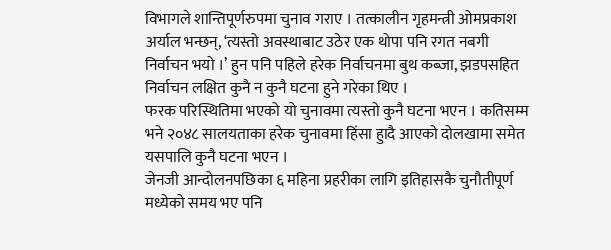विभागले शान्तिपूर्णरुपमा चुनाव गराए । तत्कालीन गृहमन्त्री ओमप्रकाश अर्याल भन्छन्, ‘त्यस्तो अवस्थाबाट उठेर एक थोपा पनि रगत नबगी निर्वाचन भयो ।’ हुन पनि पहिले हरेक निर्वाचनमा बुथ कब्जा, झडपसहित निर्वाचन लक्षित कुनै न कुनै घटना हुने गरेका थिए ।
फरक परिस्थितिमा भएको यो चुनावमा त्यस्तो कुनै घटना भएन । कतिसम्म भने २०४८ सालयताका हरेक चुनावमा हिंसा हुादै आएको दोलखामा समेत यसपालि कुनै घटना भएन ।
जेनजी आन्दोलनपछिका ६ महिना प्रहरीका लागि इतिहासकै चुनौतीपूर्ण मध्येको समय भए पनि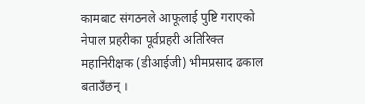कामबाट संगठनले आफूलाई पुष्टि गराएको नेपाल प्रहरीका पूर्वप्रहरी अतिरिक्त महानिरीक्षक (डीआईजी) भीमप्रसाद ढकाल बताउँछन् ।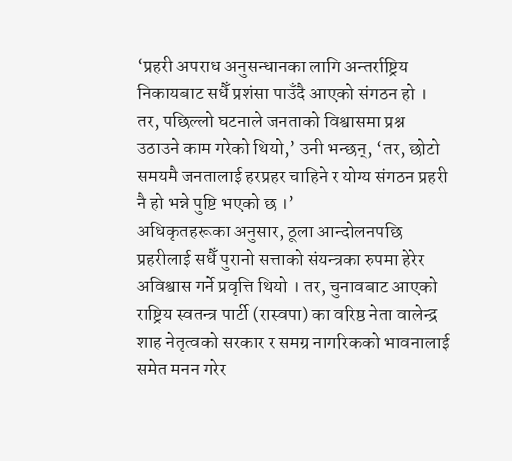‘प्रहरी अपराध अनुसन्धानका लागि अन्तर्राष्ट्रिय निकायबाट सधैँ प्रशंसा पाउँदै आएको संगठन हो । तर, पछिल्लो घटनाले जनताको विश्वासमा प्रश्न उठाउने काम गरेको थियो,’ उनी भन्छन्, ‘तर, छोटो समयमै जनतालाई हरप्रहर चाहिने र योग्य संगठन प्रहरी नै हो भन्ने पुष्टि भएको छ ।’
अधिकृतहरूका अनुसार, ठूला आन्दोलनपछि प्रहरीलाई सधैँ पुरानो सत्ताको संयन्त्रका रुपमा हेरेर अविश्वास गर्ने प्रवृत्ति थियो । तर, चुनावबाट आएको राष्ट्रिय स्वतन्त्र पार्टी (रास्वपा) का वरिष्ठ नेता वालेन्द्र शाह नेतृत्वको सरकार र समग्र नागरिकको भावनालाई समेत मनन गरेर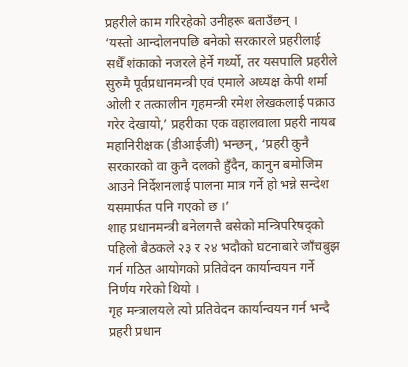प्रहरीले काम गरिरहेको उनीहरू बताउँछन् ।
‘यस्तो आन्दोलनपछि बनेको सरकारले प्रहरीलाई सधैँ शंकाको नजरले हेर्ने गर्थ्यो, तर यसपालि प्रहरीले सुरुमै पूर्वप्रधानमन्त्री एवं एमाले अध्यक्ष केपी शर्मा ओली र तत्कालीन गृहमन्त्री रमेश लेखकलाई पक्राउ गरेर देखायो,’ प्रहरीका एक वहालवाला प्रहरी नायब महानिरीक्षक (डीआईजी) भन्छन्, ‘प्रहरी कुनै सरकारको वा कुनै दलको हुँदैन, कानुन बमोजिम आउने निर्देशनलाई पालना मात्र गर्ने हो भन्ने सन्देश यसमार्फत पनि गएको छ ।’
शाह प्रधानमन्त्री बनेलगत्तै बसेको मन्त्रिपरिषद्को पहिलो बैठकले २३ र २४ भदौको घटनाबारे जाँचबुझ गर्न गठित आयोगको प्रतिवेदन कार्यान्वयन गर्ने निर्णय गरेको थियो ।
गृह मन्त्रालयले त्यो प्रतिवेदन कार्यान्वयन गर्न भन्दै प्रहरी प्रधान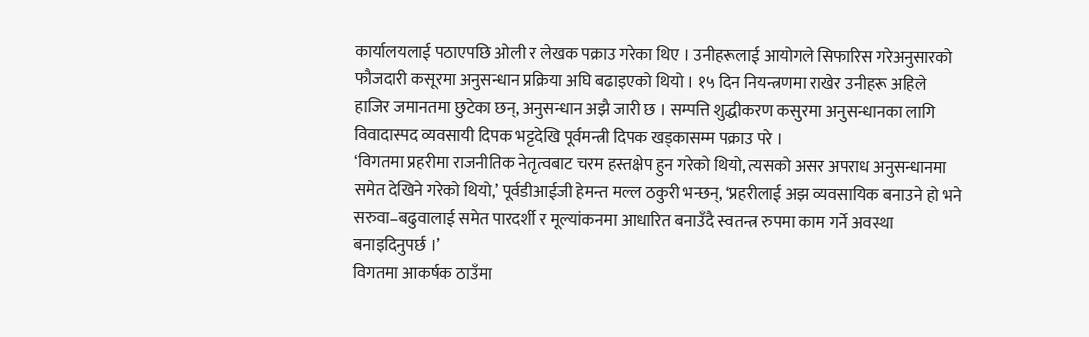कार्यालयलाई पठाएपछि ओली र लेखक पक्राउ गरेका थिए । उनीहरूलाई आयोगले सिफारिस गरेअनुसारको फौजदारी कसूरमा अनुसन्धान प्रक्रिया अघि बढाइएको थियो । १५ दिन नियन्त्रणमा राखेर उनीहरू अहिले हाजिर जमानतमा छुटेका छन्, अनुसन्धान अझै जारी छ । सम्पत्ति शुद्धीकरण कसुरमा अनुसन्धानका लागि विवादास्पद व्यवसायी दिपक भट्टदेखि पूर्वमन्त्री दिपक खड्कासम्म पक्राउ परे ।
‘विगतमा प्रहरीमा राजनीतिक नेतृत्वबाट चरम हस्तक्षेप हुन गरेको थियो, त्यसको असर अपराध अनुसन्धानमा समेत देखिने गरेको थियो,’ पूर्वडीआईजी हेमन्त मल्ल ठकुरी भन्छन्, ‘प्रहरीलाई अझ व्यवसायिक बनाउने हो भने सरुवा–बढुवालाई समेत पारदर्शी र मूल्यांकनमा आधारित बनाउँदै स्वतन्त्र रुपमा काम गर्ने अवस्था बनाइदिनुपर्छ ।’
विगतमा आकर्षक ठाउँमा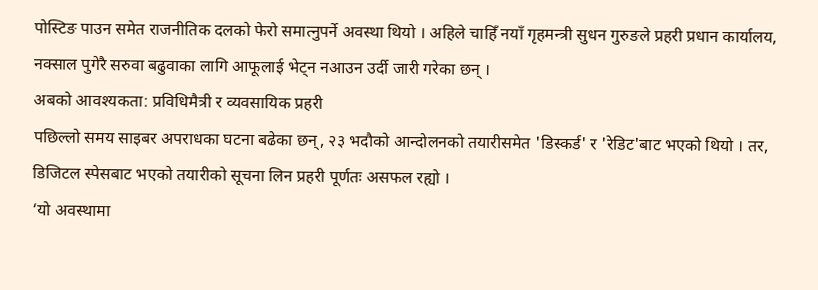पोस्टिङ पाउन समेत राजनीतिक दलको फेरो समात्नुपर्ने अवस्था थियो । अहिले चाहिँ नयाँ गृहमन्त्री सुधन गुरुङले प्रहरी प्रधान कार्यालय, नक्साल पुगेरै सरुवा बढुवाका लागि आफूलाई भेट्न नआउन उर्दी जारी गरेका छन् ।
अबको आवश्यकता: प्रविधिमैत्री र व्यवसायिक प्रहरी
पछिल्लो समय साइबर अपराधका घटना बढेका छन्, २३ भदौको आन्दोलनको तयारीसमेत 'डिस्कर्ड' र 'रेडिट'बाट भएको थियो । तर, डिजिटल स्पेसबाट भएको तयारीको सूचना लिन प्रहरी पूर्णतः असफल रह्यो ।
‘यो अवस्थामा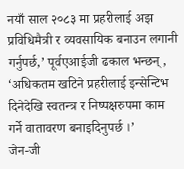नयाँ साल २०८३ मा प्रहरीलाई अझ प्रविधिमैत्री र व्यवसायिक बनाउन लगानी गर्नुपर्छ,’ पूर्वएआईजी ढकाल भन्छन्, ‘अधिकतम खटिने प्रहरीलाई इन्सेन्टिभ दिनेदेखि स्वतन्त्र र निष्पक्षरुपमा काम गर्ने वातावरण बनाइदिनुपर्छ ।’
जेन-जी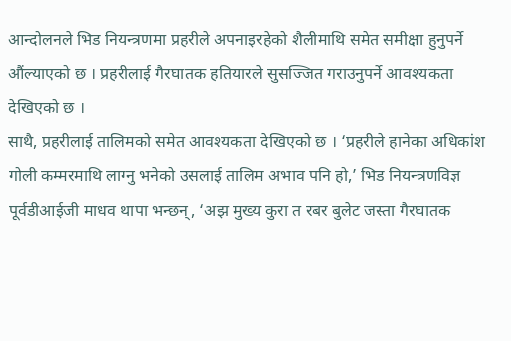आन्दोलनले भिड नियन्त्रणमा प्रहरीले अपनाइरहेको शैलीमाथि समेत समीक्षा हुनुपर्ने औंल्याएको छ । प्रहरीलाई गैरघातक हतियारले सुसज्जित गराउनुपर्ने आवश्यकता देखिएको छ ।
साथै, प्रहरीलाई तालिमको समेत आवश्यकता देखिएको छ । ‘प्रहरीले हानेका अधिकांश गोली कम्मरमाथि लाग्नु भनेको उसलाई तालिम अभाव पनि हो,’ भिड नियन्त्रणविज्ञ पूर्वडीआईजी माधव थापा भन्छन्, ‘अझ मुख्य कुरा त रबर बुलेट जस्ता गैरघातक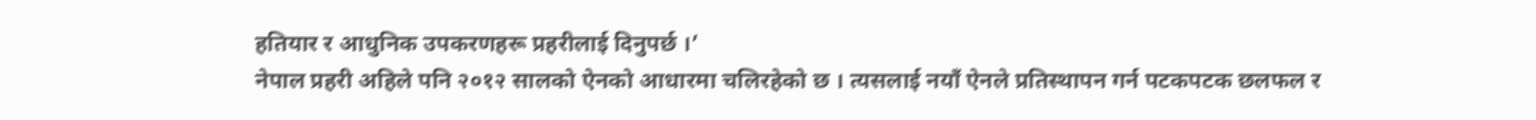हतियार र आधुनिक उपकरणहरू प्रहरीलाई दिनुपर्छ ।’
नेपाल प्रहरी अहिले पनि २०१२ सालको ऐनको आधारमा चलिरहेको छ । त्यसलाई नयाँ ऐनले प्रतिस्थापन गर्न पटकपटक छलफल र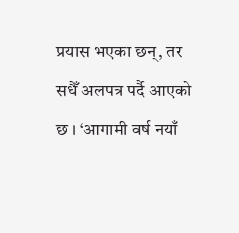प्रयास भएका छन्, तर सधैँ अलपत्र पर्दै आएको छ । ‘आगामी वर्ष नयाँ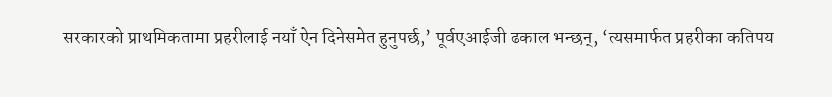सरकारको प्राथमिकतामा प्रहरीलाई नयाँ ऐन दिनेसमेत हुनुपर्छ,’ पूर्वएआईजी ढकाल भन्छन्, ‘त्यसमार्फत प्रहरीका कतिपय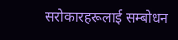सरोकारहरूलाई सम्बोधन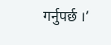गर्नुपर्छ ।’